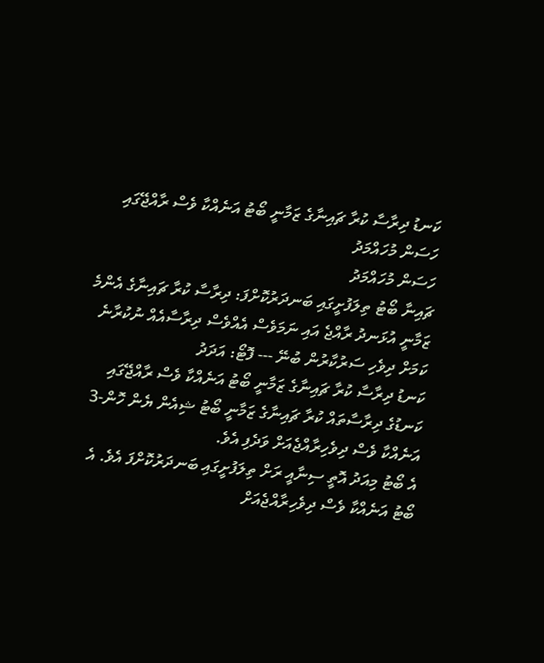ކަނޑު ދިރާސާ ކުރާ ޗައިނާގެ ޒަމާނީ ބޯޓު އަނެއްކާ ވެސް ރާއްޖޭގައި
ހަސަން މުހައްމަދު
ހަސަން މުހައްމަދު
ޗައިނާ ބޯޓު ތިލަފުށީގައި ބަނދަރުކޮށްފަ: ދިރާސާ ކުރާ ޗައިނާގެ އެންމެ ޒަމާނީ އުޅަނދު ރާއްޖެ އައި ނަމަވެސް އެއްވެސް ދިރާސާއެއް ނުކުރާނެ ކަމަށް ދިވެހި ސަރުކާރުން ބުނޭ --- ފޮޓޯ: އަދަދު
ކަނޑު ދިރާސާ ކުރާ ޗައިނާގެ ޒަމާނީ ބޯޓު އަނެއްކާ ވެސް ރާއްޖޭގައި
ކަނޑުގެ ދިރާސާތައް ކުރާ ޗައިނާގެ ޒަމާނީ ބޯޓު ޝިއެން ޔެން ހޮން-3 އަނެއްކާ ވެސް ދިވެހިރާއްޖެއަށް ވަދެފި އެވެ.
އެ ބޯޓު މިއަދު އޮތީ ސިނާއީ ރަށް ތިލަފުށީގައި ބަނދަރުކޮށްފަ އެވެ. އެ ބޯޓު އަނެއްކާ ވެސް ދިވެހިރާއްޖެއަށް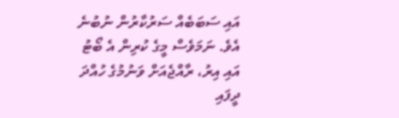އައި ސަބަބެއް ސަރުކާރުން ނުބުނެ އެވެ. ނަމަވެސް މީގެ ކުރިން އެ ބޯޓު އައި އިރު، ރާއްޖެއަށް ވަނުމުގެ ހުއްދަ ދީފައި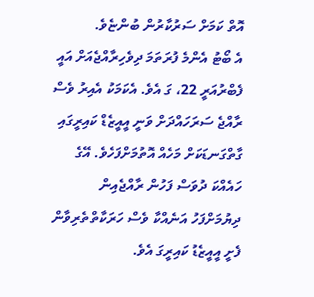އޮތް ކަމަށް ސަރުކާރުން ބުންޏެވެ.
އެ ބޯޓު އެންމެ ފުރަތަމަ ދިވެހިރާއްޖެއަށް އައީ ފެބްރުއަރީ 22، ގަ އެވެ. އެކަމަކު އެއިރު ވެސް ރާއްޖެ ސަރަހައްދަށް ވަނީ އީއީޒެޑް ކައިރީގައި ގާތްގަނޑަކަށް މަހެއް އޮތުމަށްފަހެވެ. އޭގެ ހައެއްކަ ދުވަސް ފަހުން ރާއްޖެއިން ދިޔުމަށްފަހު އަނެއްކާ ވެސް ހަރަކާތްތެރިވާން ފެށީ އީއީޒެޑު ކައިރީގަ އެވެ.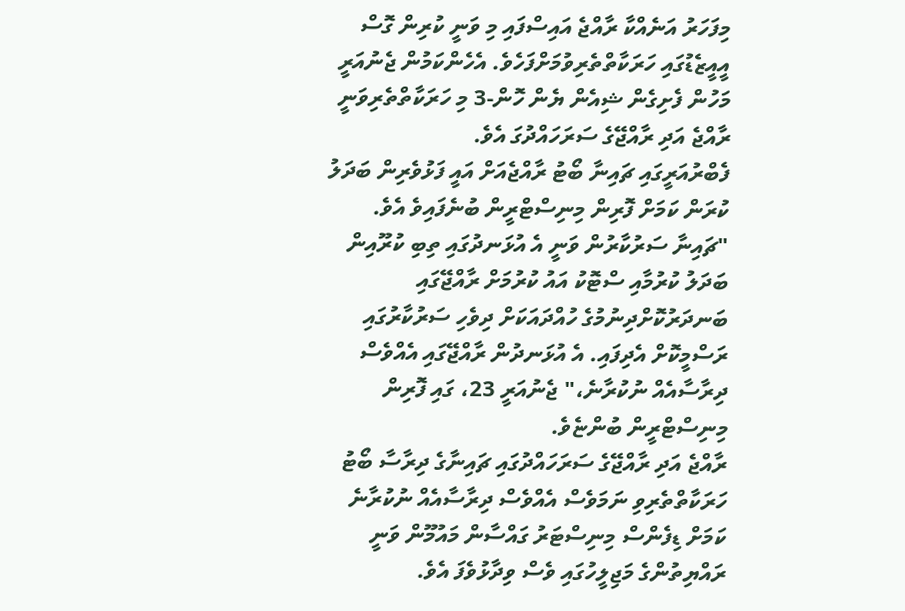މިފަހަރު އަނެއްކާ ރާއްޖެ އައިސްފައި މި ވަނީ ކުރިން ގޮސް އީއީޒެޑުގައި ހަރަކާތްތެރިވުމަށްފަހެވެ. އެހެންކަމުން ޖެނުއަރީ މަހުން ފެށިގެން ޝިއެން ޔެން ހޮން-3 މި ހަރަކާތްތެރިވަނީ ރާއްޖެ އަދި ރާއްޖޭގެ ސަރަހައްދުގަ އެވެ.
ފެބްރުއަރީގައި ޗައިނާ ބޯޓު ރާއްޖެއަށް އައީ ފަޅުވެރިން ބަދަލު ކުރަން ކަމަށް ފޮރިން މިނިސްޓްރީން ބުނެފައިވެ އެވެ.
"ޗައިނާ ސަރުކާރުން ވަނީ އެ އުޅަނދުގައި ތިބި ކުރޫއިން ބަދަލު ކުރުމާއި ސްޓޮކު އައު ކުރުމަށް ރާއްޖޭގައި ބަނދަރުކޮށްދިނުމުގެ ހުއްދައަކަށް ދިވެހި ސަރުކާރުގައި ރަސްމީކޮށް އެދިފައި. އެ އުޅަނދުން ރާއްޖޭގައި އެއްވެސް ދިރާސާއެއް ނުކުރާނެ،" ޖެނުއަރީ 23، ގައި ފޮރިން މިނިސްޓްރީން ބުންޏެވެ.
ރާއްޖެ އަދި ރާއްޖޭގެ ސަރަހައްދުގައި ޗައިނާގެ ދިރާސާ ބޯޓު ހަރަކާތްތެރިވި ނަމަވެސް އެއްވެސް ދިރާސާއެއް ނުކުރާނެ ކަމަށް ޑިފެންސް މިނިސްޓަރު ގައްސާން މައުމޫން ވަނީ ރައްޔިތުންގެ މަޖިލީހުގައި ވެސް ވިދާޅުވެފަ އެވެ.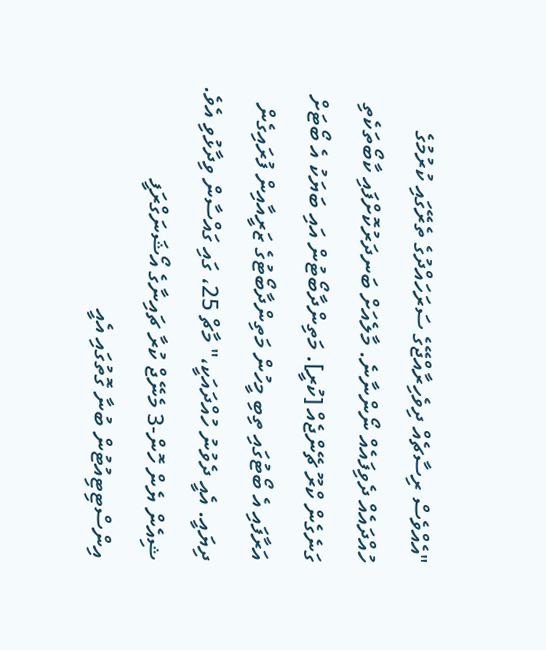"އެއްވެސް ރިސާޗެއް ދިވެހިރާއްޖޭގެ ސަރަހައްދުގެ ތެރޭގައި ކުރުމުގެ ހުއްދައެއް ދެވިފައެއް ނޯންނާނެ. މާލެއަށް ބަނދަރުކޮށްފައި ކާބޯތަކެތި ގަނެގެން ކްރޫ ޗޭންޖެއް [ކުރީ]. މަތިންދާބޯޓުން އައި ބަޔަކު އެ ބޯޓަށް އަރާފައި އެ ބޯޓުގައި ތިބި މީހުން މަތިންދާބޯޓުގެ ޒަރީއާއިން ފުރައިގެން ދިޔައީ. އެއީ ދެވުނު ހުއްދައަކީ،" މާޗް 25، ގައި ގައްސާން ވިދާޅުވި އެވެ.
ޝިއެން ޔެން ހޮން-3 މެނޭޖް ކުރާ ޗައިނާގެ އޯޝަނަގްރަފީ އިންސްޓިޓިއުޓުން ބުނާ ގޮތުގައި އެއީ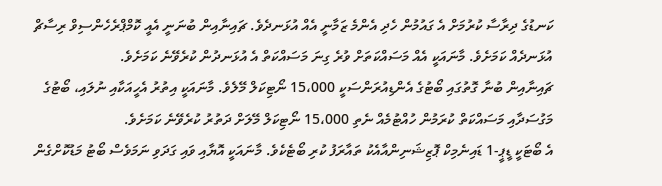ކަނޑުގެ ދިރާސާ ކުރުމަށް އެ ގައުމުން ހެދި އެންމެ ޒަމާނީ އެއް އުޅަނދެވެ. ޗައިނާއިން ބުނަނީ އެއީ ކޮމްޕްރެހެންސިވް ރިސާޗް އުޅަނދެއް ކަމަށެވެ. މާނައަކީ އެއް މަސައްކަތަށް ވުރެ ގިނަ މަސައްކަތް އެ އުޅަނދުން ކުރެވޭނެ ކަމަށެވެ.
ޗައިނާއިން ބުނާ ގޮތުގައި ބޯޓުގެ އެންޑިއުރަންސަކީ 15،000 ނޯޓިކަލް މޭލެވެ. މާނައަކީ އިތުރު އެހީއަކާއި ނުލައި، ބޯޓުގެ މަގުސަދާއި މަސައްކަތް ކުރަމުން ހުއްޓުމެއް ނެތި 15،000 ނޯޓިކަލް މޭލަށް ދަތުރު ކުރެވޭނެ ކަމަށެވެ.
އެ ބޯޓަކީ ޑީޕީ-1 ޑައިނެމިކް ޕޮޒިޝަނިންއާއެކު ތައާރަފު ކުރި ބޯޓެކެވެ. މާނައަކީ އޮޔާއި ވައި ގަދަވި ނަމަވެސް ބޯޓު މަޑުކޮށްގެން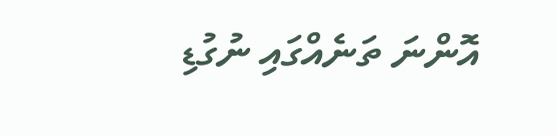އޮންނަ ތަނެއްގައި ނުގުޑި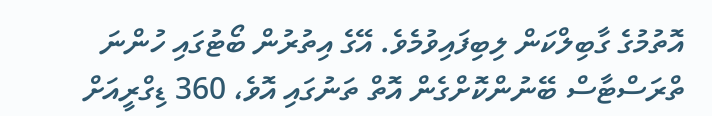އޮތުމުގެ ގާބިލްކަން ލިބިފައިވުމެވެ. އޭގެ އިތުރުން ބޯޓުގައި ހުންނަ ތްރަސްޓާސް ބޭނުންކޮށްގެން އޮތް ތަނުގައި އޮވެ، 360 ޑިގްރީއަށް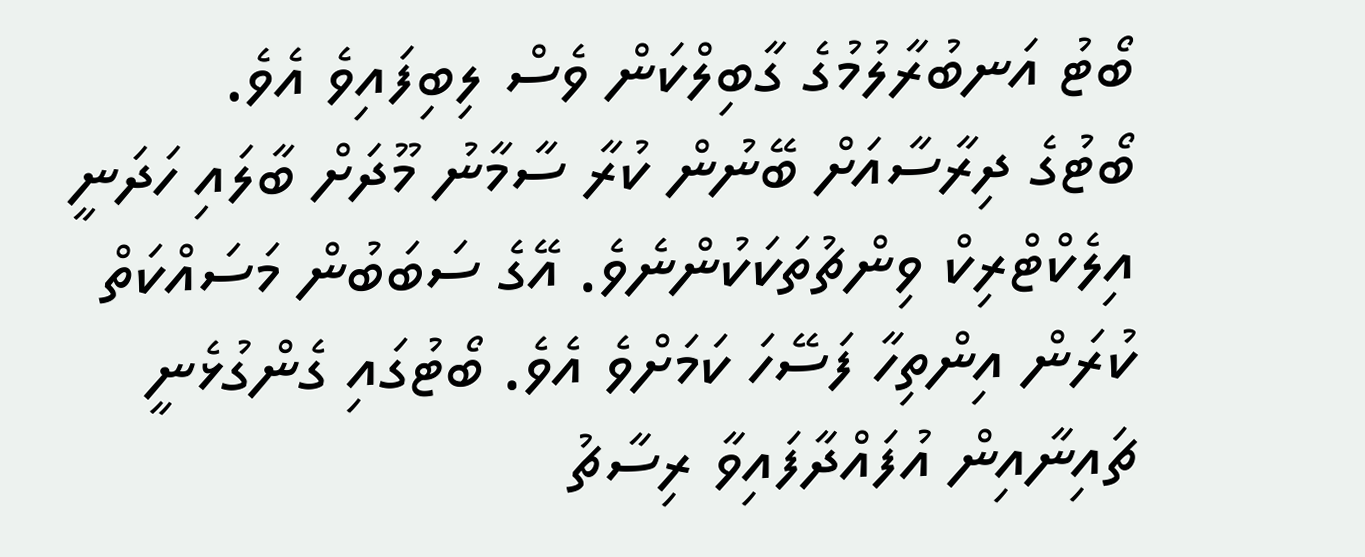ބޯޓު އަނބުރާލުމުގެ ގާބިލްކަން ވެސް ލިބިފައިވެ އެވެ.
ބޯޓުގެ ދިރާސާއަށް ބޭނުން ކުރާ ސާމާނު މޫދަށް ބާލައި ހަދަނީ އިލެކްޓްރިކް ވިންޗުތަކަކުންނެވެ. އޭގެ ސަބަބުން މަސައްކަތް ކުރަން އިންތިހާ ފަސޭހަ ކަމަށްވެ އެވެ. ބޯޓުގައި ގެންގުޅެނީ ޗައިނާއިން އުފައްދާފައިވާ ރިސާޗު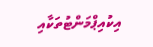އިކުއިޕްމަންޓުތަކާއި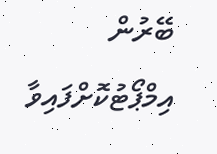ބޭރުން އިމްޕޯޓުކޮށްފައިވާ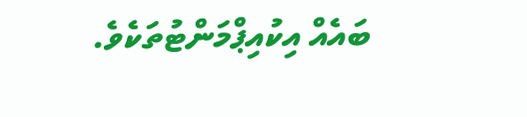ބައެއް އިކުއިޕްމަންޓުތަކެވެ.